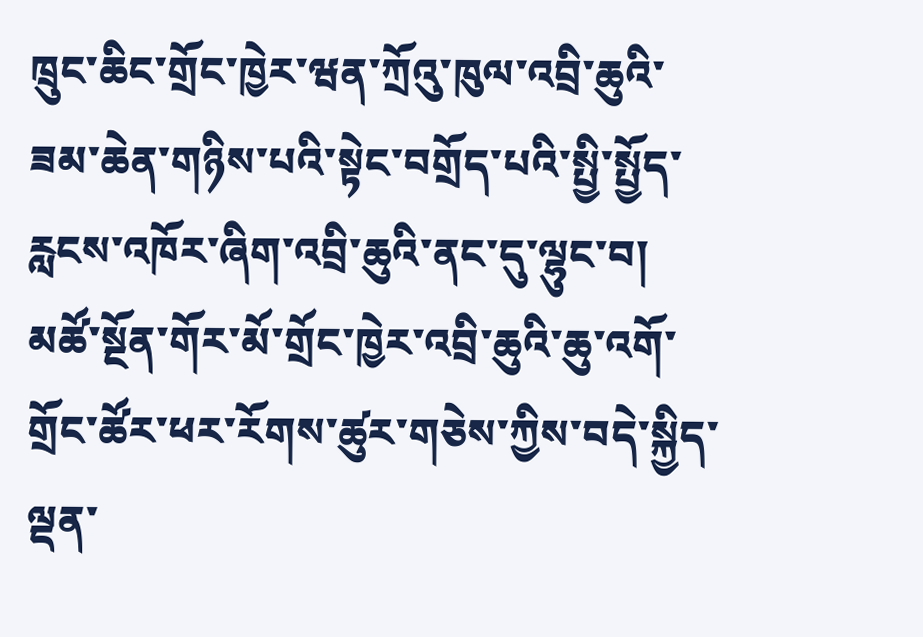ཁྲུང་ཆིང་གྲོང་ཁྱེར་ཝན་ཀྲོའུ་ཁུལ་འབྲི་ཆུའི་ཟམ་ཆེན་གཉིས་པའི་སྟེང་བགྲོད་པའི་སྤྱི་སྤྱོད་རླངས་འཁོར་ཞིག་འབྲི་ཆུའི་ནང་དུ་ལྷུང་བ། མཚོ་སྔོན་གོར་མོ་གྲོང་ཁྱེར་འབྲི་ཆུའི་ཆུ་འགོ་གྲོང་ཚོར་ཕར་རོགས་ཚུར་གཅེས་ཀྱིས་བདེ་སྐྱིད་ལྡན་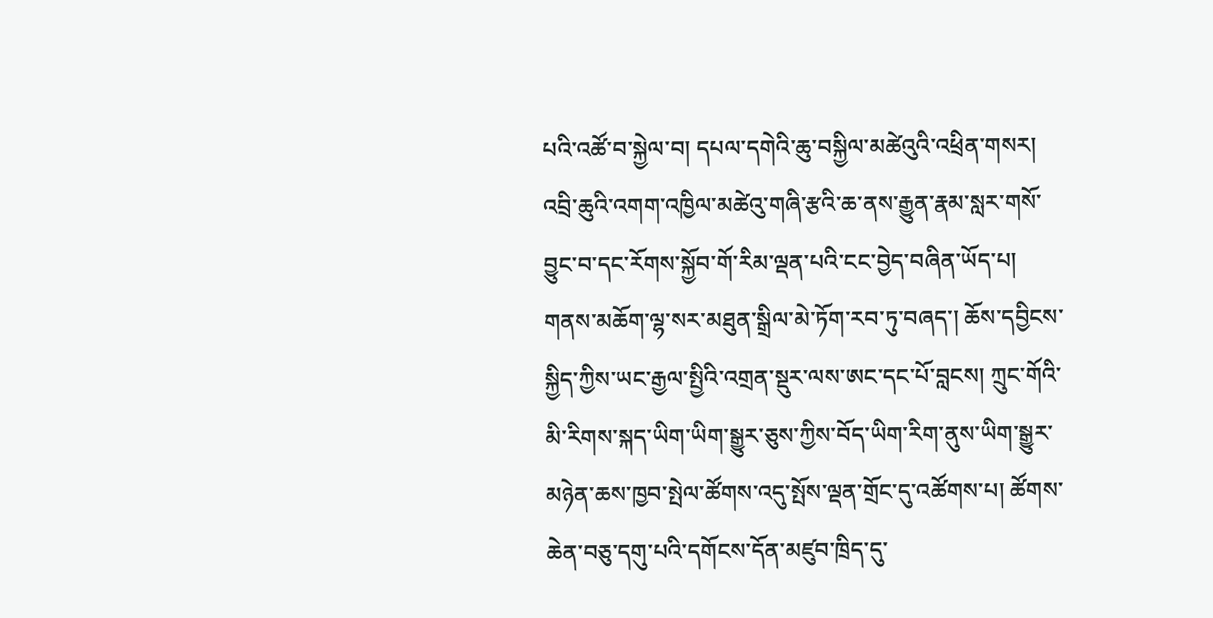པའི་འཚོ་བ་སྐྱེལ་བ། དཔལ་དགེའི་ཆུ་བསྐྱིལ་མཚེའུའི་འཕྲིན་གསར། འབྲི་ཆུའི་འགག་འཁྱིལ་མཚེའུ་གཞི་རྩའི་ཆ་ནས་རྒྱུན་རྣམ་སླར་གསོ་བྱུང་བ་དང་རོགས་སྐྱོབ་གོ་རིམ་ལྡན་པའི་ངང་བྱེད་བཞིན་ཡོད་པ། གནས་མཆོག་ལྷ་སར་མཐུན་སྒྲིལ་མེ་ཏོག་རབ་ཏུ་བཞད་། ཆོས་དབྱིངས་སྐྱིད་ཀྱིས་ཡང་རྒྱལ་སྤྱིའི་འགྲན་སྡུར་ལས་ཨང་དང་པོ་བླངས། ཀྲུང་གོའི་མི་རིགས་སྐད་ཡིག་ཡིག་སྒྱུར་ཅུས་ཀྱིས་བོད་ཡིག་རིག་ནུས་ཡིག་སྒྱུར་མཉེན་ཆས་ཁྱབ་སྤེལ་ཚོགས་འདུ་སྤོས་ལྡན་གྲོང་དུ་འཚོགས་པ། ཚོགས་ཆེན་བཅུ་དགུ་པའི་དགོངས་དོན་མཛུབ་ཁྲིད་དུ་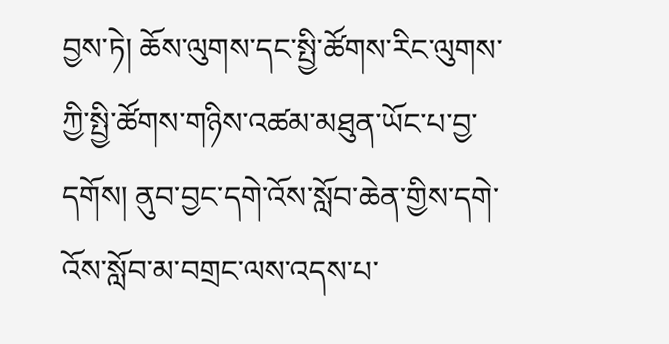བྱས་ཏེ། ཆོས་ལུགས་དང་སྤྱི་ཚོགས་རིང་ལུགས་ཀྱི་སྤྱི་ཚོགས་གཉིས་འཚམ་མཐུན་ཡོང་པ་བྱ་དགོས། ནུབ་བྱང་དགེ་འོས་སློབ་ཆེན་གྱིས་དགེ་འོས་སློབ་མ་བགྲང་ལས་འདས་པ་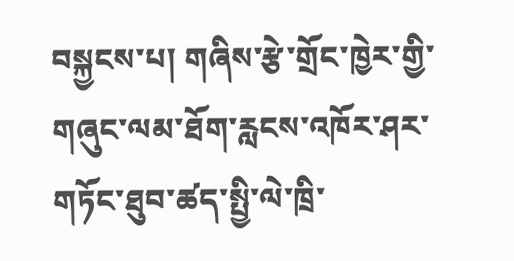བསྐྱངས་པ། གཞིས་རྩེ་གྲོང་ཁྱེར་གྱི་གཞུང་ལམ་ཐོག་རླངས་འཁོར་ཤར་གཏོང་ཐུབ་ཚད་སྤྱི་ལེ་ཁྲི་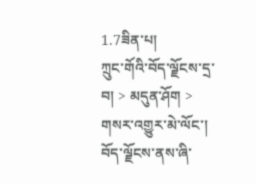1.7ཟིན་པ།
ཀྲུང་གོའི་བོད་ལྗོངས་དྲ་བ། > མདུན་ཤོག > གསར་འགྱུར་མེ་ལོང་།
བོད་ལྗོངས་ནས་ཞི་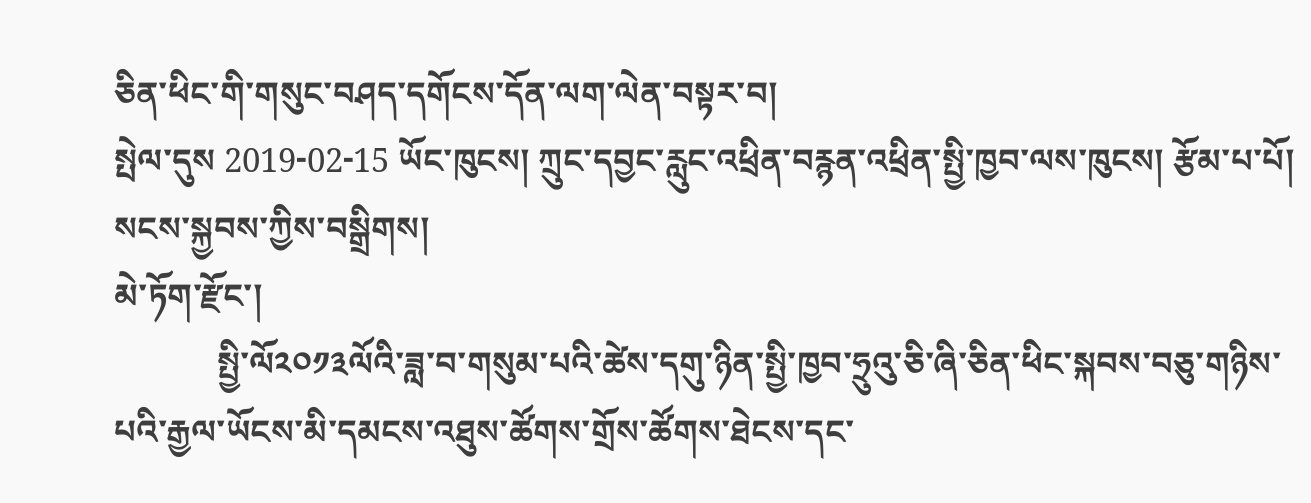ཅིན་ཕིང་གི་གསུང་བཤད་དགོངས་དོན་ལག་ལེན་བསྟར་བ།
སྤེལ་དུས 2019-02-15 ཡོང་ཁུངས། ཀྲུང་དབྱང་རླུང་འཕྲིན་བརྙན་འཕྲིན་སྤྱི་ཁྱབ་ལས་ཁུངས། རྩོམ་པ་པོ། སངས་སྐྱབས་ཀྱིས་བསྒྲིགས།
མེ་ཏོག་རྫོང་།
            སྤྱི་ལོ༢༠༡༣ལོའི་ཟླ་བ་གསུམ་པའི་ཚེས་དགུ་ཉིན་སྤྱི་ཁྱབ་ཧྲུའུ་ཅི་ཞི་ཅིན་ཕིང་སྐབས་བཅུ་གཉིས་པའི་རྒྱལ་ཡོངས་མི་དམངས་འཐུས་ཚོགས་གྲོས་ཚོགས་ཐེངས་དང་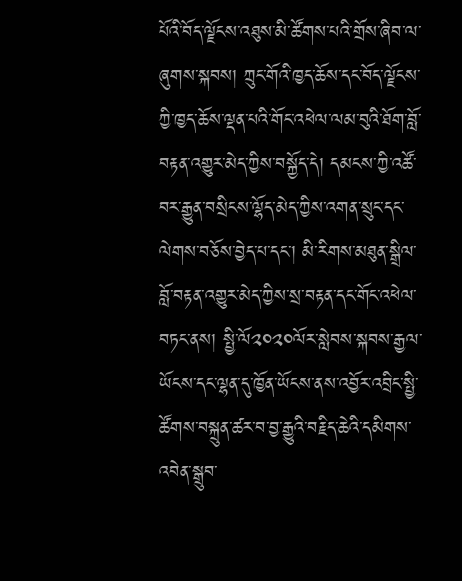པོའི་བོད་ལྗོངས་འཐུས་མི་ཚོགས་པའི་གྲོས་ཞིབ་ལ་ཞུགས་སྐབས། ཀྲུང་གོའི་ཁྱད་ཆོས་དང་བོད་ལྗོངས་ཀྱི་ཁྱད་ཆོས་ལྡན་པའི་གོང་འཕེལ་ལམ་བུའི་ཐོག་བློ་བརྟན་འགྱུར་མེད་ཀྱིས་བསྐྱོད་དེ། དམངས་ཀྱི་འཚོ་བར་རྒྱུན་བསྲིངས་ལྷོད་མེད་ཀྱིས་འགན་སྲུང་དང་ལེགས་བཅོས་བྱེད་པ་དང་། མི་རིགས་མཐུན་སྒྲིལ་བློ་བརྟན་འགྱུར་མེད་ཀྱིས་སྲ་བརྟན་དང་གོང་འཕེལ་བཏང་ནས། སྤྱི་ལོ༢༠༢༠ལོར་སླེབས་སྐབས་རྒྱལ་ཡོངས་དང་ལྷན་དུ་ཁྱོན་ཡོངས་ནས་འབྱོར་འབྲིང་སྤྱི་ཚོགས་བསྐྲུན་ཚར་བ་བྱ་རྒྱུའི་བརྗིད་ཆེའི་དམིགས་འབེན་སྒྲུབ་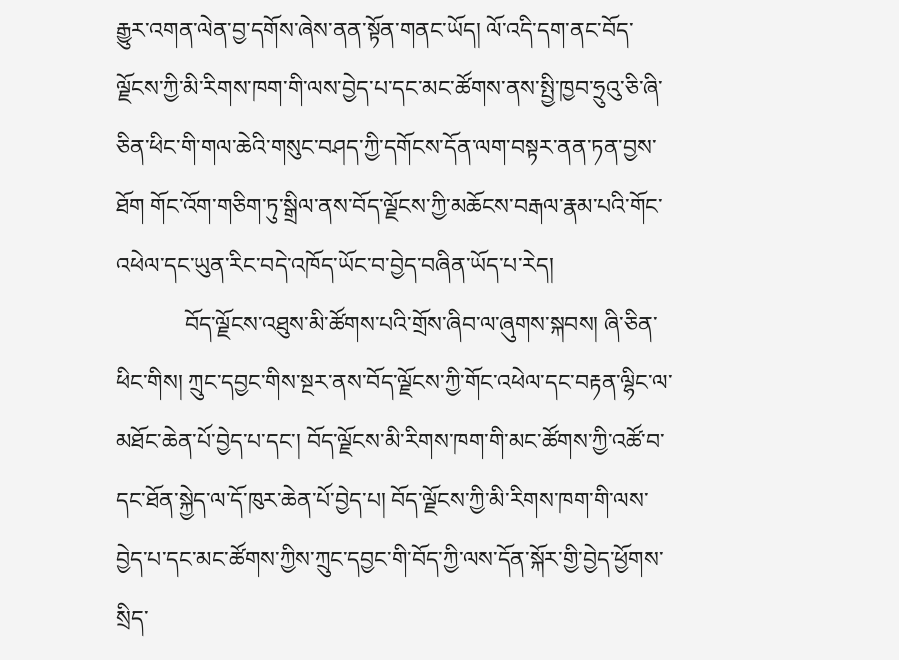རྒྱུར་འགན་ལེན་བྱ་དགོས་ཞེས་ནན་སྟོན་གནང་ཡོད། ལོ་འདི་དག་ནང་བོད་ལྗོངས་ཀྱི་མི་རིགས་ཁག་གི་ལས་བྱེད་པ་དང་མང་ཚོགས་ནས་སྤྱི་ཁྱབ་ཧྲུའུ་ཅི་ཞི་ཅིན་ཕིང་གི་གལ་ཆེའི་གསུང་བཤད་ཀྱི་དགོངས་དོན་ལག་བསྟར་ནན་ཏན་བྱས་ཐོག གོང་འོག་གཅིག་ཏུ་སྒྲིལ་ནས་བོད་ལྗོངས་ཀྱི་མཆོངས་བརྒལ་རྣམ་པའི་གོང་འཕེལ་དང་ཡུན་རིང་བདེ་འཁོད་ཡོང་བ་བྱེད་བཞིན་ཡོད་པ་རེད།
            བོད་ལྗོངས་འཐུས་མི་ཚོགས་པའི་གྲོས་ཞིབ་ལ་ཞུགས་སྐབས། ཞི་ཅིན་ཕིང་གིས། ཀྲུང་དབྱང་གིས་སྔར་ནས་བོད་ལྗོངས་ཀྱི་གོང་འཕེལ་དང་བརྟན་ལྷིང་ལ་མཐོང་ཆེན་པོ་བྱེད་པ་དང་། བོད་ལྗོངས་མི་རིགས་ཁག་གི་མང་ཚོགས་ཀྱི་འཚོ་བ་དང་ཐོན་སྐྱེད་ལ་དོ་ཁུར་ཆེན་པོ་བྱེད་པ། བོད་ལྗོངས་ཀྱི་མི་རིགས་ཁག་གི་ལས་བྱེད་པ་དང་མང་ཚོགས་ཀྱིས་ཀྲུང་དབྱང་གི་བོད་ཀྱི་ལས་དོན་སྐོར་གྱི་བྱེད་ཕྱོགས་སྲིད་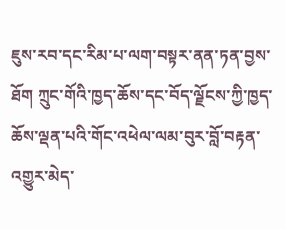ཇུས་རབ་དང་རིམ་པ་ལག་བསྟར་ནན་ཏན་བྱས་ཐོག ཀྲུང་གོའི་ཁྱད་ཆོས་དང་བོད་ལྗོངས་ཀྱི་ཁྱད་ཆོས་ལྡན་པའི་གོང་འཕེལ་ལམ་བུར་བློ་བརྟན་འགྱུར་མེད་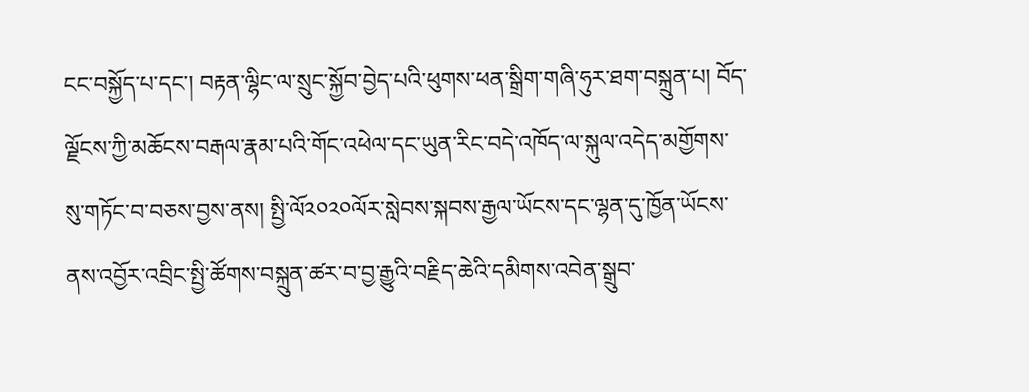ངང་བསྐྱོད་པ་དང་། བརྟན་ལྷིང་ལ་སྲུང་སྐྱོབ་བྱེད་པའི་ཕུགས་ཕན་སྒྲིག་གཞི་ཧུར་ཐག་བསྐྲུན་པ། བོད་ལྗོངས་ཀྱི་མཆོངས་བརྒལ་རྣམ་པའི་གོང་འཕེལ་དང་ཡུན་རིང་བདེ་འཁོད་ལ་སྐུལ་འདེད་མགྱོགས་སུ་གཏོང་བ་བཅས་བྱས་ནས། སྤྱི་ལོ༢༠༢༠ལོར་སླེབས་སྐབས་རྒྱལ་ཡོངས་དང་ལྷན་དུ་ཁྱོན་ཡོངས་ནས་འབྱོར་འབྲིང་སྤྱི་ཚོགས་བསྐྲུན་ཚར་བ་བྱ་རྒྱུའི་བརྗིད་ཆེའི་དམིགས་འབེན་སྒྲུབ་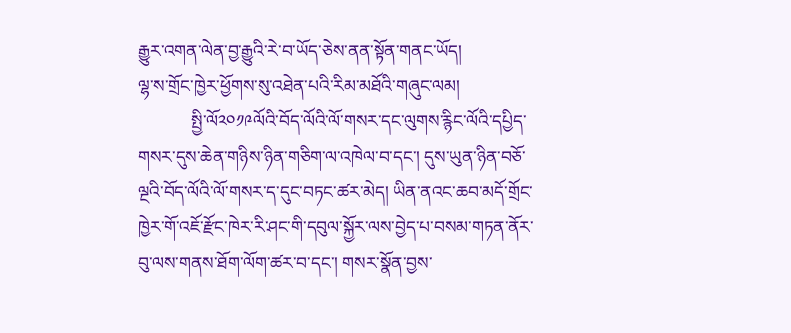རྒྱུར་འགན་ལེན་བྱ་རྒྱུའི་རེ་བ་ཡོད་ཅེས་ནན་སྟོན་གནང་ཡོད།
ལྷ་ས་གྲོང་ཁྱེར་ཕྱོགས་སུ་འཐེན་པའི་རིམ་མཐོའི་གཞུང་ལམ།
            སྤྱི་ལོ༢༠༡༩ལོའི་བོད་ལོའི་ལོ་གསར་དང་ལུགས་རྙིང་ལོའི་དཔྱིད་གསར་དུས་ཆེན་གཉིས་ཉིན་གཅིག་ལ་འཁེལ་བ་དང་། དུས་ཡུན་ཉིན་བཅོ་ལྔའི་བོད་ལོའི་ལོ་གསར་ད་དུང་བཏང་ཚར་མེད། ཡིན་ནའང་ཆབ་མདོ་གྲོང་ཁྱེར་གོ་འཇོ་རྫོང་ཁེར་རི་ཤང་གི་དབུལ་སྐྱོར་ལས་བྱེད་པ་བསམ་གཏན་ནོར་བུ་ལས་གནས་ཐོག་ལོག་ཚར་བ་དང་། གསར་སྣོན་བྱས་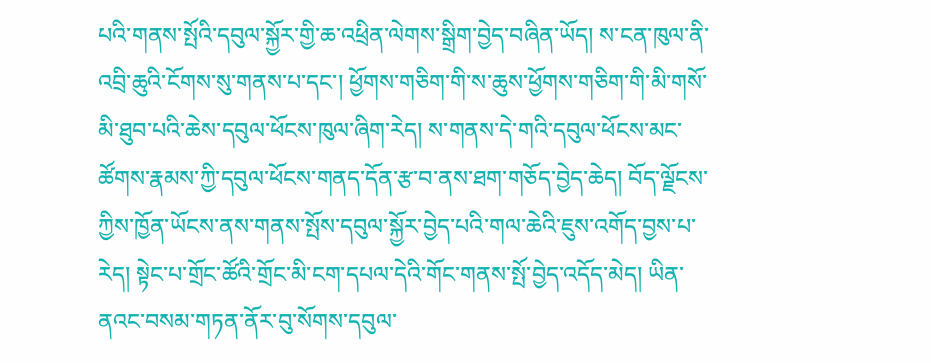པའི་གནས་སྤོའི་དབུལ་སྐྱོར་གྱི་ཆ་འཕྲིན་ལེགས་སྒྲིག་བྱེད་བཞིན་ཡོད། ས་ངན་ཁུལ་ནི་འབྲི་ཆུའི་ངོགས་སུ་གནས་པ་དང་། ཕྱོགས་གཅིག་གི་ས་ཆུས་ཕྱོགས་གཅིག་གི་མི་གསོ་མི་ཐུབ་པའི་ཆེས་དབུལ་ཕོངས་ཁུལ་ཞིག་རེད། ས་གནས་དེ་གའི་དབུལ་ཕོངས་མང་ཚོགས་རྣམས་ཀྱི་དབུལ་ཕོངས་གནད་དོན་རྩ་བ་ནས་ཐག་གཅོད་བྱེད་ཆེད། བོད་ལྗོངས་ཀྱིས་ཁྱོན་ཡོངས་ནས་གནས་སྤོས་དབུལ་སྐྱོར་བྱེད་པའི་གལ་ཆེའི་ཇུས་འགོད་བྱས་པ་རེད། སྟེང་པ་གྲོང་ཚོའི་གྲོང་མི་ངག་དཔལ་དེའི་གོང་གནས་སྤོ་བྱེད་འདོད་མེད། ཡིན་ནའང་བསམ་གཏན་ནོར་བུ་སོགས་དབུལ་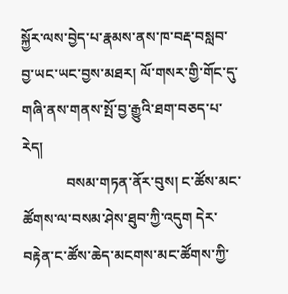སྐྱོར་ལས་བྱེད་པ་རྣམས་ནས་ཁ་བརྡ་བསླབ་བྱ་ཡང་ཡང་བྱས་མཐར། ལོ་གསར་གྱི་གོང་དུ་གཞི་ནས་གནས་སྤོ་བྱ་རྒྱུའི་ཐག་བཅད་པ་རེད།
            བསམ་གཏན་ནོར་བུས། ང་ཚོས་མང་ཚོགས་ལ་བསམ་ཤེས་ཐུབ་ཀྱི་འདུག དེར་བརྟེན་ང་ཚོས་ཆེད་མངགས་མང་ཚོགས་ཀྱི་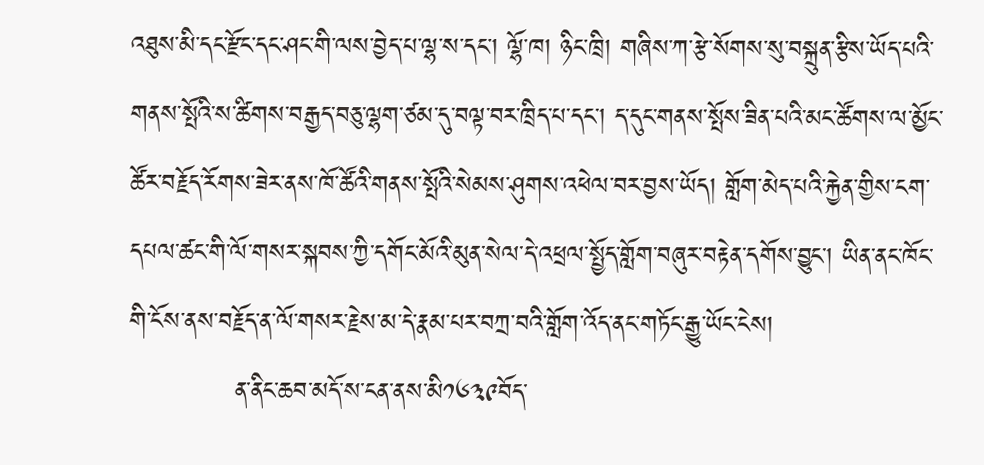འཐུས་མི་དང་རྫོང་དང་ཤང་གི་ལས་བྱེད་པ་ལྷ་ས་དང་། ལྷོ་ཁ། ཉིང་ཁྲི། གཞིས་ཀ་རྩེ་སོགས་སུ་བསྐྲུན་རྩིས་ཡོད་པའི་གནས་སྤོའི་ས་ཚིགས་བརྒྱད་བཅུ་ལྷག་ཙམ་དུ་བལྟ་བར་ཁྲིད་པ་དང་། ད་དུང་གནས་སྤོས་ཟིན་པའི་མང་ཚོགས་ལ་མྱོང་ཚོར་བརྗོད་རོགས་ཟེར་ནས་ཁོ་ཚོའི་གནས་སྤོའི་སེམས་ཤུགས་འཕེལ་བར་བྱས་ཡོད། གློག་མེད་པའི་རྐྱེན་གྱིས་ངག་དཔལ་ཚང་གི་ལོ་གསར་སྐབས་ཀྱི་དགོང་མོའི་མུན་སེལ་དེ་འཕྲལ་སྤྱོད་གློག་བཞུར་བརྟེན་དགོས་བྱུང་། ཡིན་ནང་ཁོང་གི་ངོས་ནས་བརྗོད་ན་ལོ་གསར་རྗེས་མ་དེ་རྣམ་པར་བཀྲ་བའི་གློག་འོད་ནང་གཏོང་རྒྱུ་ཡོང་ངེས།
            ན་ནིང་ཆབ་མདོ་ས་ངན་ནས་མི༡༦༣༩བོད་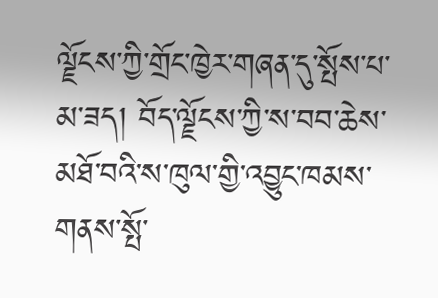ལྗོངས་ཀྱི་གྲོང་ཁྱེར་གཞན་དུ་སྤོས་པ་མ་ཟད། བོད་ལྗོངས་ཀྱི་ས་བབ་ཆེས་མཐོ་བའི་ས་ཁུལ་གྱི་འབྱུང་ཁམས་གནས་སྤོ་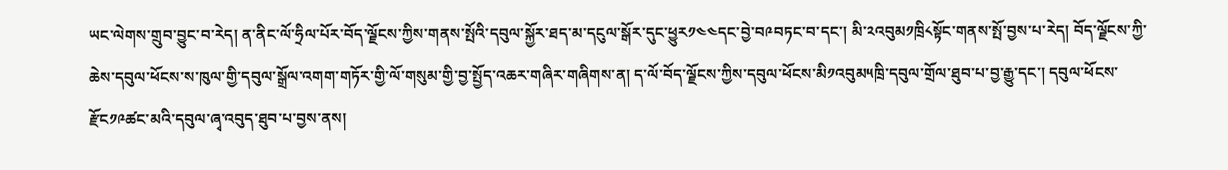ཡང་ལེགས་གྲུབ་བྱུང་བ་རེད། ན་ནིང་ལོ་ཧྲིལ་པོར་བོད་ལྗོངས་ཀྱིས་གནས་སྤོའི་དབུལ་སྐྱོར་ཐད་མ་དངུལ་སྒོར་དུང་ཕྱུར༡༤༤དང་བྱེ་བ༩བཏང་བ་དང་། མི་༢འབུམ༡ཁྲི༨སྟོང་གནས་སྤོ་བྱས་པ་རེད། བོད་ལྗོངས་ཀྱི་ཆེས་དབུལ་ཕོངས་ས་ཁུལ་གྱི་དབུལ་སྒྲོལ་འགག་གཏོར་གྱི་ལོ་གསུམ་གྱི་བྱ་སྤྱོད་འཆར་གཞིར་གཞིགས་ན། ད་ལོ་བོད་ལྗོངས་ཀྱིས་དབུལ་ཕོངས་མི༡འབུམ༥ཁྲི་དབུལ་གྲོལ་ཐུབ་པ་བྱ་རྒྱུ་དང་། དབུལ་ཕོངས་རྫོང༡༩ཚང་མའི་དབུལ་ཞྭ་འབུད་ཐུབ་པ་བྱས་ནས།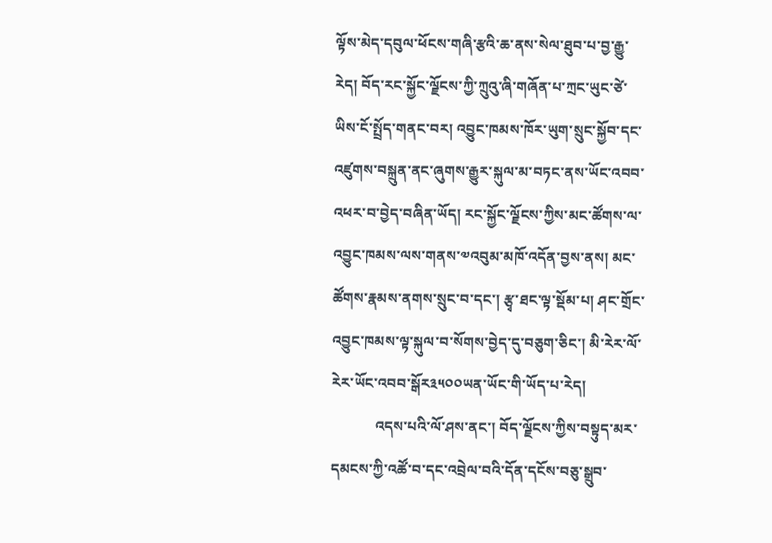ལྟོས་མེད་དབུལ་ཕོངས་གཞི་རྩའི་ཆ་ནས་སེལ་ཐུབ་པ་བྱ་རྒྱུ་རེད། བོད་རང་སྐྱོང་ལྗོངས་ཀྱི་ཀྲུའུ་ཞི་གཞོན་པ་ཀྲང་ཡུང་ཙེ་ཡིས་ངོ་སྤྲོད་གནང་བར། འབྱུང་ཁམས་ཁོར་ཡུག་སྲུང་སྐྱོབ་དང་འཛུགས་བསྐྲུན་ནང་ཞུགས་རྒྱུར་སྐུལ་མ་བཏང་ནས་ཡོང་འབབ་འཕར་བ་བྱེད་བཞིན་ཡོད། རང་སྐྱོང་ལྗོངས་ཀྱིས་མང་ཚོགས་ལ་འབྱུང་ཁམས་ལས་གནས་༧འབུམ་མཁོ་འདོན་བྱས་ནས། མང་ཚོགས་རྣམས་ནགས་སྲུང་བ་དང་། རྩྭ་ཐང་ལྟ་སྡོམ་པ། ཤང་གྲོང་འབྱུང་ཁམས་ལྟ་སྐུལ་བ་སོགས་བྱེད་དུ་བཅུག་ཅིང་། མི་རེར་ལོ་རེར་ཡོང་འབབ་སྒོར༣༥༠༠ཡན་ཡོང་གི་ཡོད་པ་རེད།
            འདས་པའི་ལོ་ཤས་ནང་། བོད་ལྗོངས་ཀྱིས་བསྟུད་མར་དམངས་ཀྱི་འཚོ་བ་དང་འབྲེལ་བའི་དོན་དངོས་བཅུ་སྒྲུབ་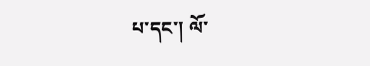པ་དང་། ལོ་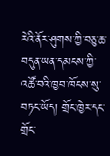རེའི་ནོར་ཤུགས་ཀྱི་བཅུ་ཆ་བདུན་ཡན་དམངས་ཀྱི་འཚོ་བའི་ཁྱབ་ཁོངས་སུ་བཏང་ཡོད། གྲོང་ཁྱེར་དང་གྲོང་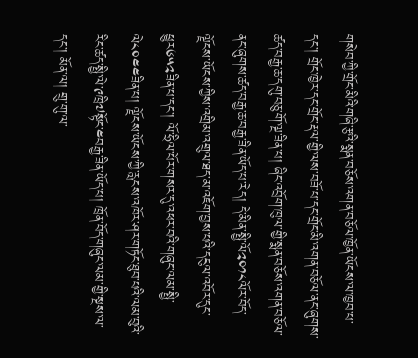གསེབ་ཀྱི་གྲོང་མིའི་གཞི་རྩའི་སྨན་བཅོས་འགན་བཅོལ་ཁྱོན་ཡོངས་ལ་ཁྱབ་པ་དང་། གྲོང་ཁྱེར་དང་གྲོང་རྡལ་གྱི་ལས་བཟོ་པ་དང་གྲོང་མི་འགན་བཅོལ་ནང་ཞུགས་ཚད་བརྒྱ་ཆ་དགུ་བཅུ་གོ་ལྔ་ཟིན་པ། ཞིང་འབྲོག་ཁུལ་གྱི་སྨན་བཅོས་འགན་བཅོལ་ནང་ཞུགས་ཚད་བརྒྱ་ཆ་བརྒྱ་ཟིན་ཡོད་པ་རེད། དེ་མིན་སྤྱི་ལོ༢༠༡༨ལོར་བོད་ལྗོངས་ཡོངས་ཀྱིས་འགྲིམ་འགྲུལ་ཐད་མ་འཇོག་བྱས་པའི་དངུལ་འབོར་དུང་ཕྱུར༦༥༢ཟིན་པ་དང་། ལོ་ཧྲིལ་པོར་གསར་དུ་འཕར་བའི་གཞུང་ལམ་སྤྱི་ལེ༨༠༤༤ཟིན་པ། ལྗོངས་ཡོངས་ཀྱི་རླངས་འཁོར་ཤར་གཏོང་ཐུབ་པའི་ལམ་བུའི་རིང་ཚད་སྤྱི་ལེ་༩ཁྲི༧སྟོང་༤བརྒྱ་ཟིན་ཡོད་པ། ཁྲོན་བོད་གཞུང་ལམ་གྱི་སྔས་ལ་དང་། མོན་ལ། གྲུ་གུ་ལ་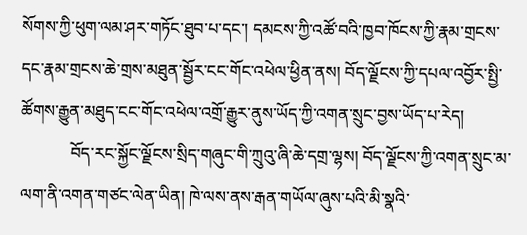སོགས་ཀྱི་ཕུག་ལམ་ཤར་གཏོང་ཐུབ་པ་དང་། དམངས་ཀྱི་འཚོ་བའི་ཁྱབ་ཁོངས་ཀྱི་རྣམ་གྲངས་དང་རྣམ་གྲངས་ཆེ་གྲས་མཐུན་སྦྱོར་ངང་གོང་འཕེལ་ཕྱིན་ནས། བོད་ལྗོངས་ཀྱི་དཔལ་འབྱོར་སྤྱི་ཚོགས་རྒྱུན་མཐུད་ངང་གོང་འཕེལ་འགྲོ་རྒྱུར་ནུས་ཡོད་ཀྱི་འགན་སྲུང་བྱས་ཡོད་པ་རེད།
            བོད་རང་སྐྱོང་ལྗོངས་སྲིད་གཞུང་གི་ཀྲུའུ་ཞི་ཆེ་དགྲ་ལྷས། བོད་ལྗོངས་ཀྱི་འགན་སྲུང་མ་ལག་ནི་འགན་གཙང་ལེན་ཡིན། ཁེ་ལས་ནས་རྒན་གཡོལ་ཞུས་པའི་མི་སྣའི་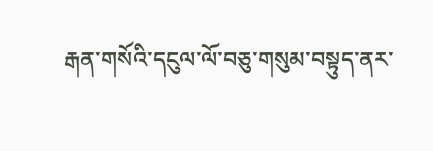རྒན་གསོའི་དངུལ་ལོ་བཅུ་གསུམ་བསྟུད་ནར་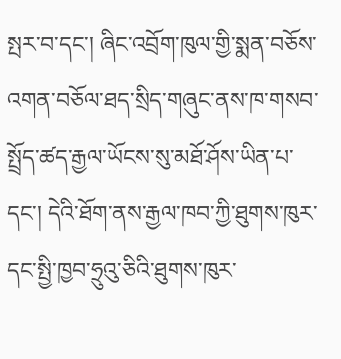སྤར་བ་དང་། ཞིང་འབྲོག་ཁུལ་གྱི་སྨན་བཅོས་འགན་བཅོལ་ཐད་སྲིད་གཞུང་ནས་ཁ་གསབ་སྤྲོད་ཚད་རྒྱལ་ཡོངས་སུ་མཐོ་ཤོས་ཡིན་པ་དང་། དེའི་ཐོག་ནས་རྒྱལ་ཁབ་ཀྱི་ཐུགས་ཁུར་དང་སྤྱི་ཁྱབ་ཧྲུའུ་ཅིའི་ཐུགས་ཁུར་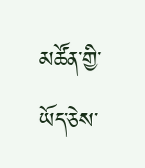མཚོན་གྱི་ཡོད་ཅེས་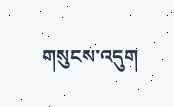གསུངས་འདུག